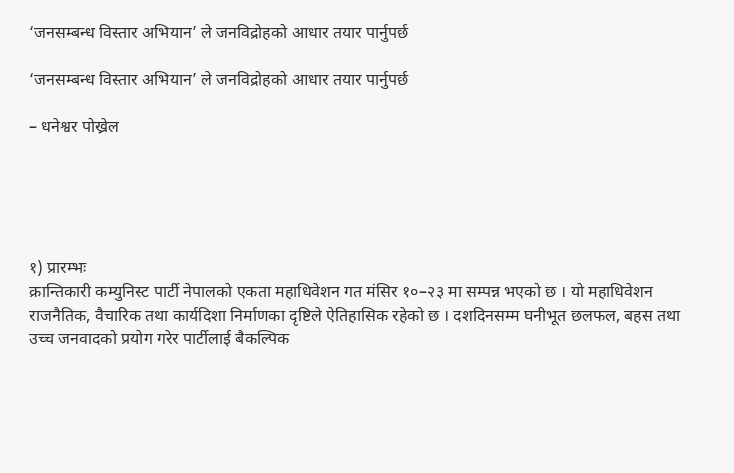‘जनसम्बन्ध विस्तार अभियान’ ले जनविद्रोहको आधार तयार पार्नुपर्छ

‘जनसम्बन्ध विस्तार अभियान’ ले जनविद्रोहको आधार तयार पार्नुपर्छ

– धनेश्वर पोख्रेल





१) प्रारम्भः
क्रान्तिकारी कम्युनिस्ट पार्टी नेपालको एकता महाधिवेशन गत मंसिर १०–२३ मा सम्पन्न भएको छ । यो महाधिवेशन राजनैतिक, वैचारिक तथा कार्यदिशा निर्माणका दृष्टिले ऐतिहासिक रहेको छ । दशदिनसम्म घनीभूत छलफल, बहस तथा उच्च जनवादको प्रयोग गरेर पार्टीलाई बैकल्पिक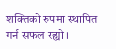शक्तिको रुपमा स्थापित गर्न सफल रह्यो ।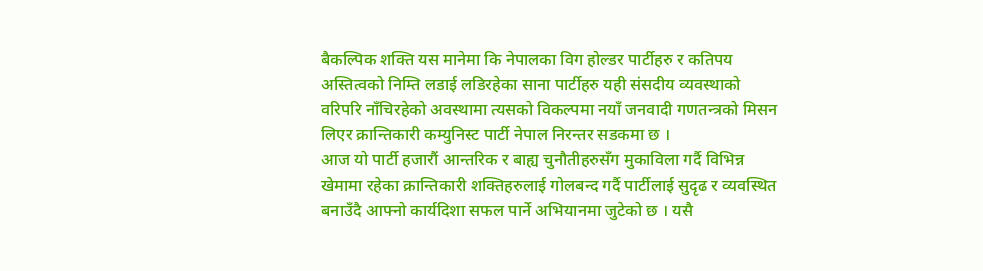बैकल्पिक शक्ति यस मानेमा कि नेपालका विग होल्डर पार्टीहरु र कतिपय अस्तित्वको निम्ति लडाई लडिरहेका साना पार्टीहरु यही संसदीय व्यवस्थाको वरिपरि नाँचिरहेको अवस्थामा त्यसको विकल्पमा नयाँ जनवादी गणतन्त्रको मिसन लिएर क्रान्तिकारी कम्युनिस्ट पार्टी नेपाल निरन्तर सडकमा छ ।
आज यो पार्टी हजारौं आन्तरिक र बाह्य चुनौतीहरुसँग मुकाविला गर्दै विभिन्न खेमामा रहेका क्रान्तिकारी शक्तिहरुलाई गोलबन्द गर्दै पार्टीलाई सुदृढ र व्यवस्थित बनाउँदै आफ्नो कार्यदिशा सफल पार्ने अभियानमा जुटेको छ । यसै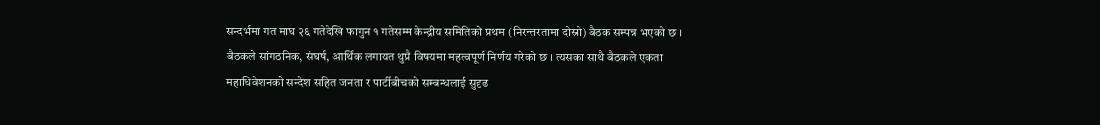सन्दर्भमा गत माघ २६ गतेदेखि फागुन १ गतेसम्म केन्द्रीय समितिको प्रथम (निरन्तरतामा दोस्रो) बैठक सम्पन्न भएको छ । बैठकले सांगठनिक, संघर्ष, आर्थिक लगायत थुप्रै विषयमा महत्वपूर्ण निर्णय गरेको छ । त्यसका साथै बैठकले एकता महाधिवेशनको सन्देश सहित जनता र पार्टीबीचको सम्बन्धलाई सुदृढ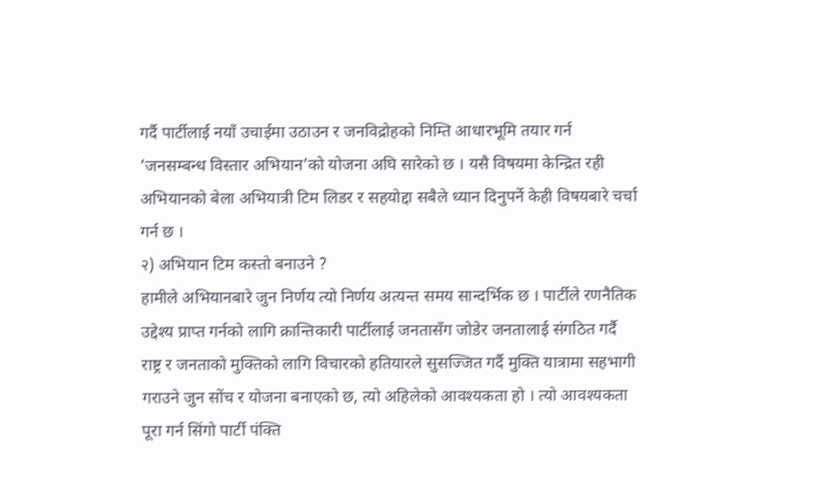गर्दै पार्टीलाई नयाँ उचाईमा उठाउन र जनविद्रोहको निम्ति आधारभूमि तयार गर्न ‘जनसम्बन्ध विस्तार अभियान’को योजना अघि सारेको छ । यसै विषयमा केन्द्रित रही अभियानको बेला अभियात्री टिम लिडर र सहयोद्दा सबैले ध्यान दिनुपर्ने केही विषयबारे चर्चा गर्न छ ।
२) अभियान टिम कस्तो बनाउने ?
हामीले अभियानबारे जुन निर्णय त्यो निर्णय अत्यन्त समय सान्दर्भिक छ । पार्टीले रणनैतिक उद्देश्य प्राप्त गर्नको लागि क्रान्तिकारी पार्टीलाई जनतासँग जोडेर जनतालाई संगठित गर्दै राष्ट्र र जनताको मुक्तिको लागि विचारको हतियारले सुसज्जित गर्दै मुक्ति यात्रामा सहभागी गराउने जुन सोंच र योजना बनाएको छ, त्यो अहिलेको आवश्यकता हो । त्यो आवश्यकता पूरा गर्न सिंगो पार्टी पंक्ति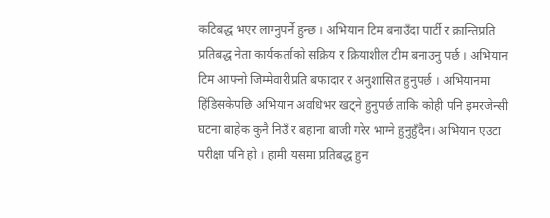कटिबद्ध भएर लाग्नुपर्ने हुन्छ । अभियान टिम बनाउँदा पार्टी र क्रान्तिप्रति प्रतिबद्ध नेता कार्यकर्ताको सक्रिय र क्रियाशील टीम बनाउनु पर्छ । अभियान टिम आफ्नो जिम्मेवारीप्रति बफादार र अनुशासित हुनुपर्छ । अभियानमा हिंडिसकेपछि अभियान अवधिभर खट्ने हुनुपर्छ ताकि कोही पनि इमरजेन्सी घटना बाहेक कुनै निउँ र बहाना बाजी गरेर भाग्ने हुनुहुँदैन। अभियान एउटा परीक्षा पनि हो । हामी यसमा प्रतिबद्ध हुन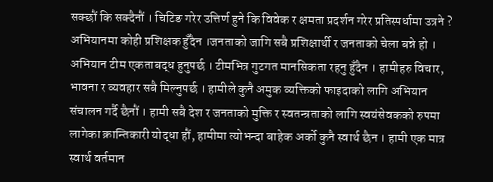सक्छौं कि सक्दैनौं । चिटिङ गरेर उत्तिर्ण हुने कि विवेक र क्षमता प्रदर्शन गरेर प्रतिस्पर्धामा उत्रने ? अभियानमा कोही प्रशिक्षक हुँदैन ।जनताको जागि सबै प्रशिक्षार्थी र जनताको चेला बन्ने हो । अभियान टीम एकताबद्ध हुनुपर्छ । टीमभित्र गुटगत मानसिकता रहनु हुँदैन । हामीहरु विचार, भावना र व्यवहार सबै मिल्नुपर्छ । हामीले कुनै अमुक व्यक्तिको फाइदाको लागि अभियान संचालन गर्दै छैनौं । हामी सबै देश र जनताको मुक्ति र स्वतन्त्रताको लागि स्वयंसेवकको रुपमा लागेका क्रान्तिकारी योद्धा हौं, हामीमा त्योभन्दा बाहेक अर्को कुनै स्वार्थ छैन । हामी एक मात्र स्वार्थ वर्तमान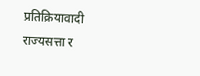प्रतिक्रियावादी राज्यसत्ता र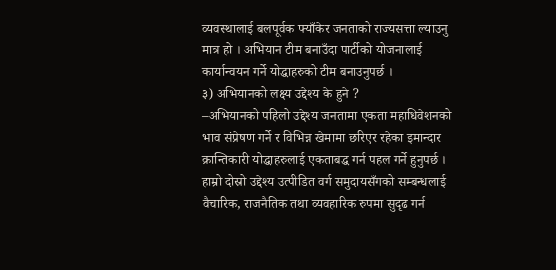व्यवस्थालाई बलपूर्वक फ्याँकेर जनताको राज्यसत्ता ल्याउनु मात्र हो । अभियान टीम बनाउँदा पार्टीको योजनालाई कार्यान्वयन गर्ने योद्धाहरुको टीम बनाउनुपर्छ ।
३) अभियानको लक्ष्य उद्देश्य के हुने ?
–अभियानको पहिलो उद्देश्य जनतामा एकता महाधिवेशनको भाव संप्रेषण गर्ने र विभिन्न खेमामा छरिएर रहेका इमान्दार क्रान्तिकारी योद्धाहरुलाई एकताबद्ध गर्न पहल गर्ने हुनुपर्छ । हाम्रो दोस्रो उद्देश्य उत्पीडित वर्ग समुदायसँगको सम्बन्धलाई वैचारिक, राजनैतिक तथा व्यवहारिक रुपमा सुदृढ गर्न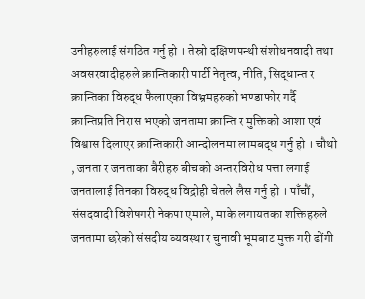उनीहरुलाई संगठित गर्नु हो । तेस्रो दक्षिणपन्थी संशोधनवादी तथा अवसरवादीहरुले क्रान्तिकारी पार्टी नेतृत्व, नीति, सिद्धान्त र क्रान्तिका विरुद्ध फैलाएका विभ्रमहरुको भण्डाफोर गर्दै क्रान्तिप्रति निरास भएको जनतामा क्रान्ति र मुक्तिको आशा एवं विश्वास दिलाएर क्रान्तिकारी आन्दोलनमा लामबद्ध गर्नु हो । चौथो , जनता र जनताका बैरीहरु बीचको अन्तरविरोध पत्ता लगाई जनतालाई तिनका विरुद्ध विद्रोही चेतले लैस गर्नु हो । पाँचौं, संसदवादी विशेषगरी नेकपा एमाले, माके लगायतका शक्तिहरुले जनतामा छरेको संसदीय व्यवस्था र चुनावी भूमबाट मुक्त गरी ढोंगी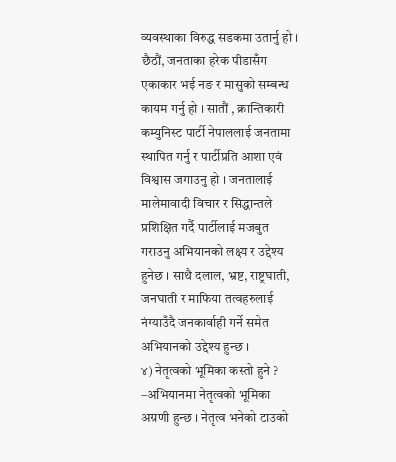व्यवस्थाका विरुद्ध सडकमा उतार्नु हो । छैठौं, जनताका हरेक पीडासँग एकाकार भई नङ र मासुको सम्बन्ध कायम गर्नु हो । सातौं , क्रान्तिकारी कम्युनिस्ट पार्टी नेपाललाई जनतामा स्थापित गर्नु र पार्टीप्रति आशा एवं विश्वास जगाउनु हो । जनतालाई मालेमावादी विचार र सिद्धान्तले प्रशिक्षित गर्दै पार्टीलाई मजबुत गराउनु अभियानको लक्ष्य र उद्देश्य हुनेछ । साथै दलाल, भ्रष्ट, राष्ट्रघाती, जनघाती र माफिया तत्वहरुलाई नंग्याउँदै जनकार्वाही गर्ने समेत अभियानको उद्देश्य हुन्छ ।
४) नेतृत्वको भूमिका कस्तो हुने ?
–अभियानमा नेतृत्वको भूमिका अग्रणी हुन्छ । नेतृत्व भनेको टाउको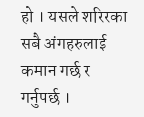हो । यसले शरिरका सबै अंगहरुलाई कमान गर्छ र गर्नुपर्छ ।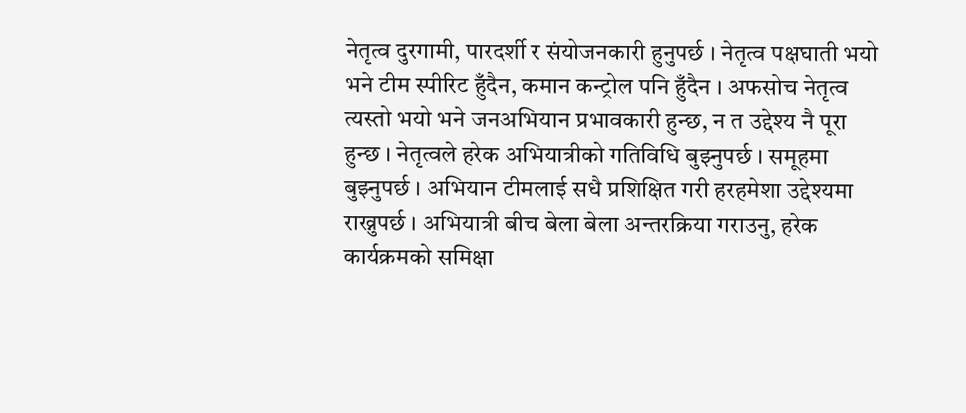नेतृत्व दुरगामी, पारदर्शी र संयोजनकारी हुनुपर्छ । नेतृत्व पक्षघाती भयो भने टीम स्पीरिट हुँदैन, कमान कन्ट्रोल पनि हुँदैन । अफसोच नेतृत्व त्यस्तो भयो भने जनअभियान प्रभावकारी हुन्छ, न त उद्देश्य नै पूरा हुन्छ । नेतृत्वले हरेक अभियात्रीको गतिविधि बुझ्नुपर्छ । समूहमा बुझ्नुपर्छ । अभियान टीमलाई सधै प्रशिक्षित गरी हरहमेशा उद्देश्यमा राख्नुपर्छ । अभियात्री बीच बेला बेला अन्तरक्रिया गराउनु, हरेक कार्यक्रमको समिक्षा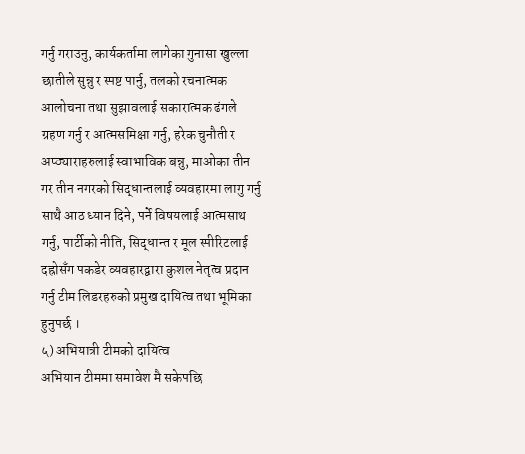गर्नु गराउनु, कार्यकर्तामा लागेका गुनासा खुल्ला छातीले सुन्नु र स्पष्ट पार्नु, तलको रचनात्मक आलोचना तथा सुझावलाई सकारात्मक ढंगले ग्रहण गर्नु र आत्मसमिक्षा गर्नु, हरेक चुनौती र अप्ठ्याराहरुलाई स्वाभाविक बन्नु, माओका तीन गर तीन नगरको सिद्धान्तलाई व्यवहारमा लागु गर्नु साथै आठ ध्यान दिने, पर्ने विषयलाई आत्मसाथ गर्नु, पार्टीको नीति, सिद्धान्त र मूल स्पीरिटलाई दह्रोसँग पकडेर व्यवहारद्वारा कुशल नेतृत्व प्रदान गर्नु टीम लिडरहरुको प्रमुख दायित्व तथा भूमिका हुनुपर्छ ।
५) अभियात्री टीमको दायित्व
अभियान टीममा समावेश मै सकेपछि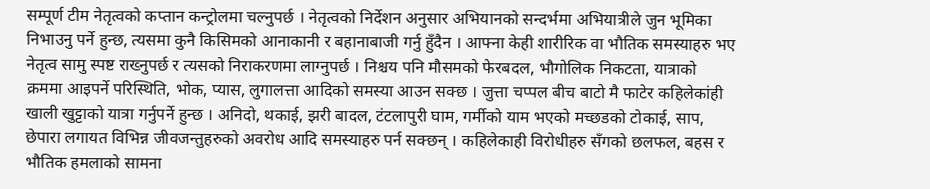सम्पूर्ण टीम नेतृत्वको कप्तान कन्ट्रोलमा चल्नुपर्छ । नेतृत्वको निर्देशन अनुसार अभियानको सन्दर्भमा अभियात्रीले जुन भूमिका निभाउनु पर्ने हुन्छ, त्यसमा कुनै किसिमको आनाकानी र बहानाबाजी गर्नु हुँदैन । आफ्ना केही शारीरिक वा भौतिक समस्याहरु भए नेतृत्व सामु स्पष्ट राख्नुपर्छ र त्यसको निराकरणमा लाग्नुपर्छ । निश्चय पनि मौसमको फेरबदल, भौगोलिक निकटता, यात्राको क्रममा आइपर्ने परिस्थिति, भोक, प्यास, लुगालत्ता आदिको समस्या आउन सक्छ । जुत्ता चप्पल बीच बाटो मै फाटेर कहिलेकांही खाली खुट्टाको यात्रा गर्नुपर्ने हुन्छ । अनिदो, थकाई, झरी बादल, टंटलापुरी घाम, गर्मीको याम भएको मच्छडको टोकाई, साप, छेपारा लगायत विभिन्न जीवजन्तुहरुको अवरोध आदि समस्याहरु पर्न सक्छन् । कहिलेकाही विरोधीहरु सँगको छलफल, बहस र भौतिक हमलाको सामना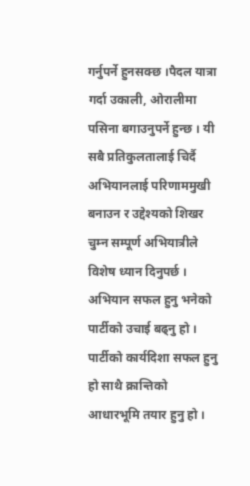गर्नुपर्ने हुनसक्छ ।पैदल यात्रा गर्दा उकाली, ओरालीमा पसिना बगाउनुपर्ने हुन्छ । यी सबै प्रतिकुलतालाई चिर्दै अभियानलाई परिणाममुखी बनाउन र उद्देश्यको शिखर चुम्न सम्पूर्ण अभियात्रीले विशेष ध्यान दिनुपर्छ । अभियान सफल हुनु भनेको पार्टीको उचाई बढ्नु हो । पार्टीको कार्यदिशा सफल हुनु हो साथै क्रान्तिको आधारभूमि तयार हुनु हो ।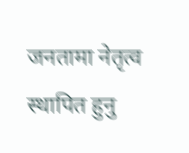जनतामा नेतृत्व स्थापित हुनु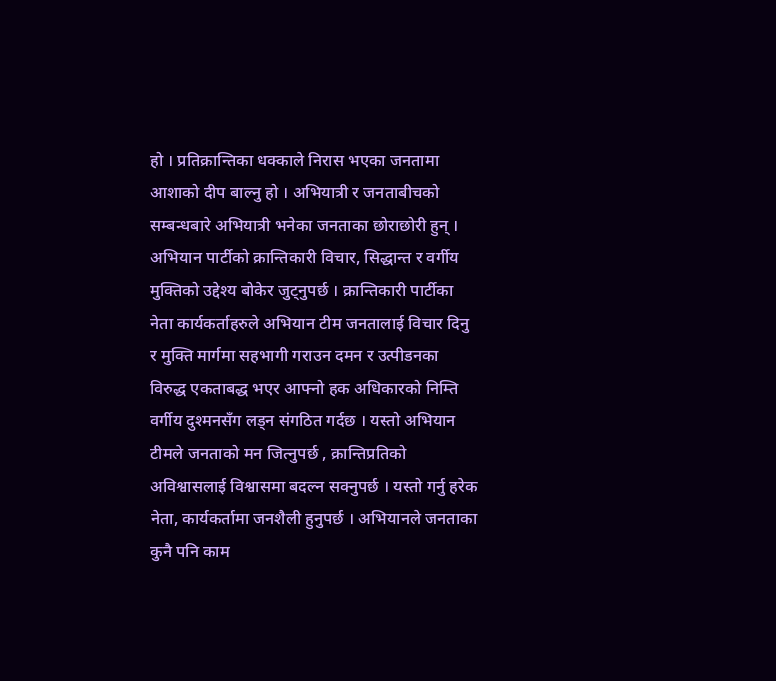हो । प्रतिक्रान्तिका धक्काले निरास भएका जनतामा आशाको दीप बाल्नु हो । अभियात्री र जनताबीचको सम्बन्धबारे अभियात्री भनेका जनताका छोराछोरी हुन् । अभियान पार्टीको क्रान्तिकारी विचार, सिद्धान्त र वर्गीय मुक्तिको उद्देश्य बोकेर जुट्नुपर्छ । क्रान्तिकारी पार्टीका नेता कार्यकर्ताहरुले अभियान टीम जनतालाई विचार दिनु र मुक्ति मार्गमा सहभागी गराउन दमन र उत्पीडनका विरुद्ध एकताबद्ध भएर आफ्नो हक अधिकारको निम्ति वर्गीय दुश्मनसँग लड्न संगठित गर्दछ । यस्तो अभियान टीमले जनताको मन जित्नुपर्छ , क्रान्तिप्रतिको अविश्वासलाई विश्वासमा बदल्न सक्नुपर्छ । यस्तो गर्नु हरेक नेता, कार्यकर्तामा जनशैली हुनुपर्छ । अभियानले जनताका कुनै पनि काम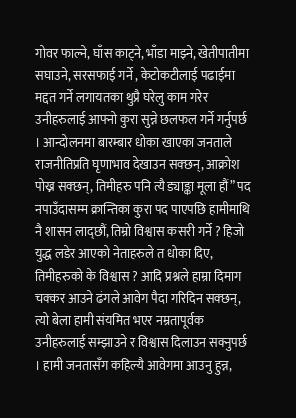गोवर फाल्ने, घाँस काट्ने, भाँडा माझ्ने, खेतीपातीमा सघाउने, सरसफाई गर्ने , केटोकटीलाई पढाईमा मद्दत गर्ने लगायतका थुप्रै घरेलु काम गरेर उनीहरुलाई आफ्नो कुरा सुन्ने छलफल गर्ने गर्नुपर्छ । आन्दोलनमा बारम्बार धोका खाएका जनताले राजनीतिप्रति घृणाभाव देखाउन सक्छन्, आक्रोश पोख्न सक्छन्, तिमीहरु पनि त्यै ड्याङ्का मूला हौं” पद नपाउँदासम्म क्रान्तिका कुरा पद पाएपछि हामीमाथि नै शासन लाद्छौं, तिम्रो विश्वास कसरी गर्ने ? हिजो युद्ध लडेर आएको नेताहरुले त धोका दिए, तिमीहरुको के विश्वास ? आदि प्रश्नले हाम्रा दिमाग चक्कर आउने ढंगले आवेग पैदा गरिदिन सक्छन्, त्यो बेला हामी संयमित भएर नम्रतापूर्वक उनीहरुलाई सम्झाउने र विश्वास दिलाउन सक्नुपर्छ । हामी जनतासँग कहिल्यै आवेगमा आउनु हुन्न,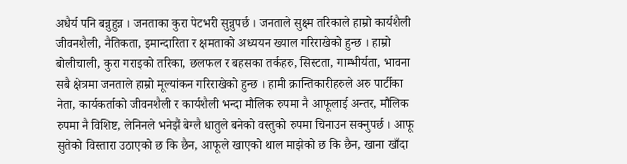अधैर्य पनि बन्नुहुन्न । जनताका कुरा पेटभरी सुन्नुपर्छ । जनताले सुक्ष्म तरिकाले हाम्रो कार्यशैली जीवनशैली, नैतिकता, इमान्दारिता र क्षमताको अध्ययन ख्याल गरिराखेको हुन्छ । हाम्रो बोलीचाली, कुरा गराइको तरिका, छलफल र बहसका तर्कहरु, सिस्टता, गाम्भीर्यता, भावना सबै क्षेत्रमा जनताले हाम्रो मूल्यांकन गरिराखेको हुन्छ । हामी क्रान्तिकारीहरुले अरु पार्टीका नेता, कार्यकर्ताको जीवनशैली र कार्यशैली भन्दा मौलिक रुपमा नै आफूलाई अन्तर, मौलिक रुपमा नै विशिष्ट, लेनिनले भनेझैं बेग्लै धातुले बनेको वस्तुको रुपमा चिनाउन सक्नुपर्छ । आफू सुतेको विस्तारा उठाएको छ कि छैन, आफूले खाएको थाल माझेको छ कि छैन, खाना खाँदा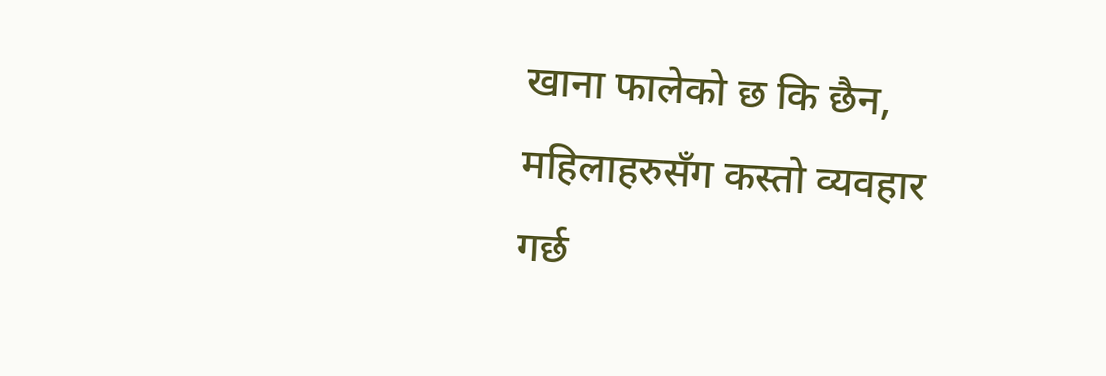खाना फालेको छ कि छैन, महिलाहरुसँग कस्तो व्यवहार गर्छ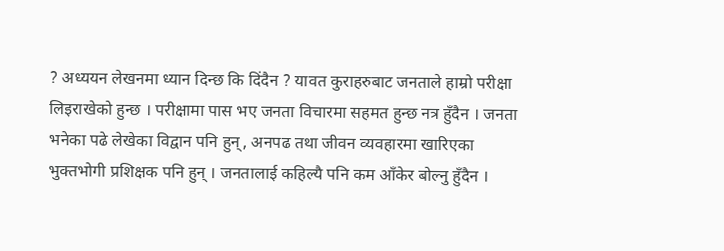? अध्ययन लेखनमा ध्यान दिन्छ कि दिंदैन ? यावत कुराहरुबाट जनताले हाम्रो परीक्षा लिइराखेको हुन्छ । परीक्षामा पास भए जनता विचारमा सहमत हुन्छ नत्र हुँदैन । जनता भनेका पढे लेखेका विद्वान पनि हुन्, अनपढ तथा जीवन व्यवहारमा खारिएका भुक्तभोगी प्रशिक्षक पनि हुन् । जनतालाई कहिल्यै पनि कम आँकेर बोल्नु हुँदैन ।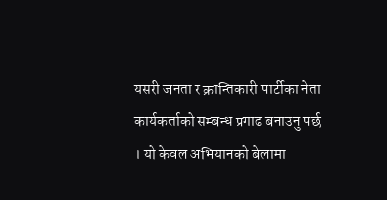यसरी जनता र क्रान्तिकारी पार्टीका नेता कार्यकर्ताको सम्बन्ध प्रगाढ बनाउनु पर्छ । यो केवल अभियानको बेलामा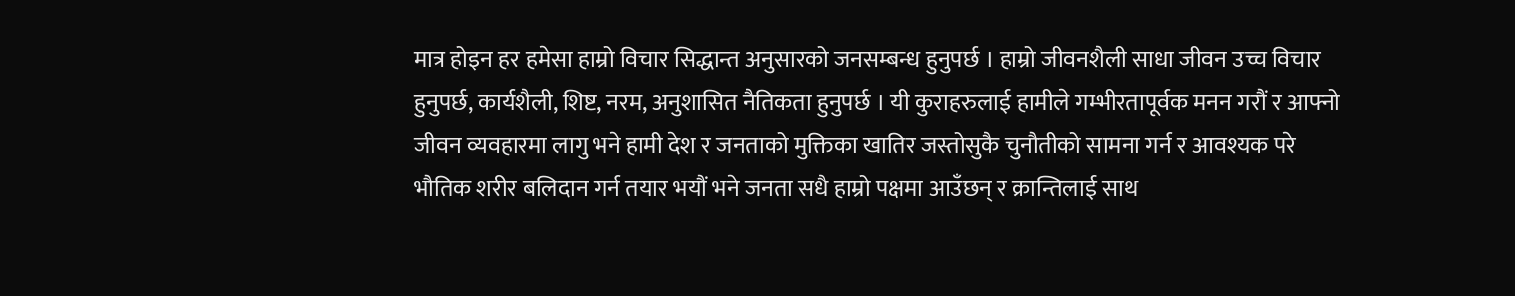मात्र होइन हर हमेसा हाम्रो विचार सिद्धान्त अनुसारको जनसम्बन्ध हुनुपर्छ । हाम्रो जीवनशैली साधा जीवन उच्च विचार हुनुपर्छ, कार्यशैली, शिष्ट, नरम, अनुशासित नैतिकता हुनुपर्छ । यी कुराहरुलाई हामीले गम्भीरतापूर्वक मनन गरौं र आफ्नो जीवन व्यवहारमा लागु भने हामी देश र जनताको मुक्तिका खातिर जस्तोसुकै चुनौतीको सामना गर्न र आवश्यक परे भौतिक शरीर बलिदान गर्न तयार भयौं भने जनता सधै हाम्रो पक्षमा आउँछन् र क्रान्तिलाई साथ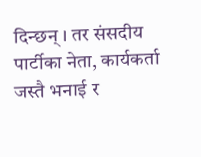दिन्छन् । तर संसदीय पार्टीका नेता, कार्यकर्ता जस्तै भनाई र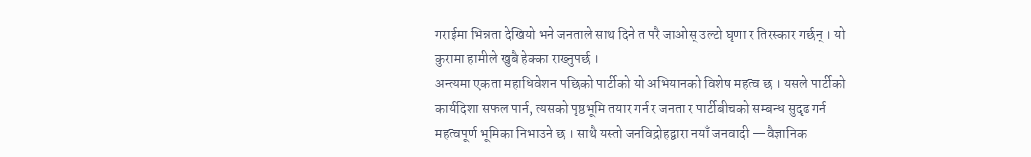गराईमा भिन्नता देखियो भने जनताले साथ दिने त परै जाओस् उल्टो घृणा र तिरस्कार गर्छन् । यो कुरामा हामीले खुबै हेक्का राख्नुपर्छ ।
अन्त्यमा एकता महाधिवेशन पछिको पार्टीको यो अभियानको विशेष महत्व छ । यसले पार्टीको कार्यदिशा सफल पार्न, त्यसको पृष्ठभूमि तयार गर्न र जनता र पार्टीबीचको सम्बन्ध सुदृढ गर्न महत्वपूर्ण भूमिका निभाउने छ । साथै यस्तो जनविद्रोहद्वारा नयाँ जनवादी —वैज्ञानिक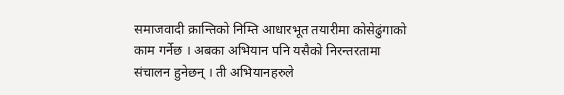समाजवादी क्रान्तिको निम्ति आधारभूत तयारीमा कोसेढुंगाको काम गर्नेछ । अबका अभियान पनि यसैको निरन्तरतामा संचालन हुनेछन् । ती अभियानहरुले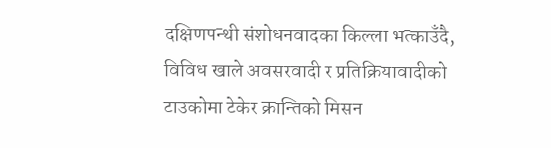दक्षिणपन्थी संशोधनवादका किल्ला भत्काउँदै, विविध खाले अवसरवादी र प्रतिक्रियावादीको टाउकोमा टेकेर क्रान्तिको मिसन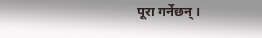पूरा गर्नेछन् ।